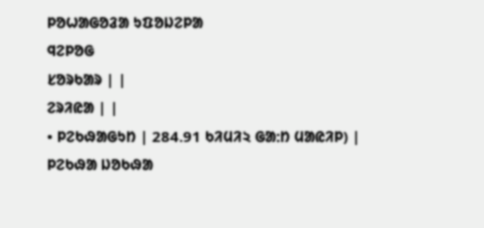ᱞᱚᱦᱟᱜᱚᱲᱟ ᱩᱯᱚᱡᱮᱞᱟ
ᱧᱮᱞᱚᱜ
ᱥᱚᱨᱠᱟᱨ | |
ᱮᱨᱤᱭᱟ | |
• ᱞᱮᱠᱷᱟᱜᱩᱴ | 284.91 ᱠᱤᱢᱤ২ ᱜᱟᱺᱴ ᱢᱟᱭᱤᱞ) |
ᱞᱮᱠᱷᱟ ᱡᱚᱠᱷᱟ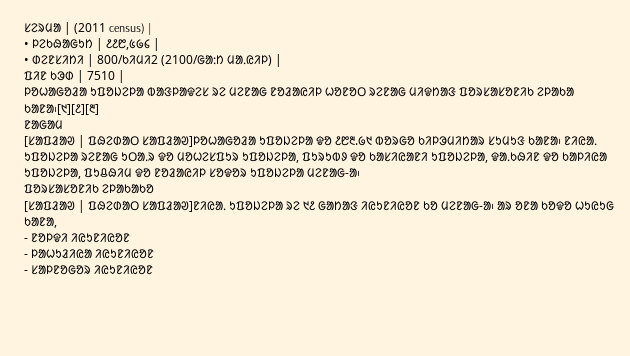ᱥᱮᱨᱢᱟ | (2011 census) |
• ᱞᱮᱠᱷᱟᱜᱩᱴ | ᱒᱒᱘,᱕᱙᱔ |
• ᱰᱮᱱᱥᱤᱴᱤ | 800/ᱠᱤᱢᱤ2 (2100/ᱜᱟᱺᱴ ᱢᱟᱹᱭᱤᱞ) |
ᱯᱤᱱ ᱠᱳᱰ | 7510 |
ᱞᱚᱦᱟᱜᱚᱲᱟ ᱩᱯᱚᱡᱮᱞᱟ ᱵᱟᱝᱞᱟᱫᱮᱥ ᱨᱮ ᱢᱮᱱᱟᱜ ᱱᱚᱲᱟᱭᱤᱞ ᱦᱚᱱᱚᱛ ᱨᱮᱱᱟᱜ ᱢᱤᱫᱴᱟᱝ ᱯᱚᱨᱥᱟᱥᱚᱱᱤᱠ ᱮᱞᱟᱠᱟ ᱠᱟᱱᱟ᱾[᱑][᱒][᱓]
ᱱᱟᱜᱟᱢ
[ᱥᱟᱯᱲᱟᱣ | ᱯᱷᱮᱰᱟᱛ ᱥᱟᱯᱲᱟᱣ]ᱞᱚᱦᱟᱜᱚᱲᱟ ᱩᱯᱚᱡᱮᱞᱟ ᱫᱚ ᱒᱘᱓.᱙᱑ ᱵᱚᱨᱜᱚ ᱠᱤᱞᱳᱢᱤᱴᱟᱨ ᱥᱩᱢᱩᱝ ᱠᱟᱱᱟ᱾ ᱱᱤᱭᱟᱹ ᱩᱯᱚᱡᱮᱞᱟ ᱨᱮᱱᱟᱜ ᱩᱛᱟᱹᱨ ᱫᱚ ᱢᱚᱦᱮᱥᱯᱩᱨ ᱩᱯᱚᱡᱮᱞᱟ, ᱯᱩᱨᱩᱵᱽ ᱫᱚ ᱠᱟᱥᱤᱭᱟᱱᱤ ᱩᱯᱚᱡᱮᱞᱟ, ᱫᱟᱹᱠᱷᱤᱱ ᱫᱚ ᱠᱟᱞᱤᱭᱟ ᱩᱯᱚᱡᱮᱞᱟ, ᱯᱩᱪᱷᱤᱢ ᱫᱚ ᱱᱚᱲᱟᱭᱤᱞ ᱥᱚᱫᱚᱨ ᱩᱯᱚᱡᱮᱞᱟ ᱢᱮᱱᱟᱜ-ᱟ᱾
ᱯᱚᱨᱥᱟᱥᱚᱱᱤᱠ ᱮᱞᱟᱠᱟᱠᱚ
[ᱥᱟᱯᱲᱟᱣ | ᱯᱷᱮᱰᱟᱛ ᱥᱟᱯᱲᱟᱣ]ᱱᱤᱭᱟᱹ ᱩᱯᱚᱡᱮᱞᱟ ᱨᱮ ᱑᱒ ᱜᱟᱴᱟᱝ ᱤᱭᱩᱱᱤᱭᱚᱱ ᱠᱚ ᱢᱮᱱᱟᱜ-ᱟ᱾ ᱟᱨ ᱚᱱᱟ ᱠᱚᱫᱚ ᱦᱩᱭᱩᱜ ᱠᱟᱱᱟ,
- ᱱᱚᱞᱫᱤ ᱤᱭᱩᱱᱤᱭᱚᱱ
- ᱞᱟᱦᱩᱲᱤᱭᱟ ᱤᱭᱩᱱᱤᱭᱚᱱ
- ᱥᱟᱞᱱᱚᱜᱚᱨ ᱤᱭᱩᱱᱤᱭᱚᱱ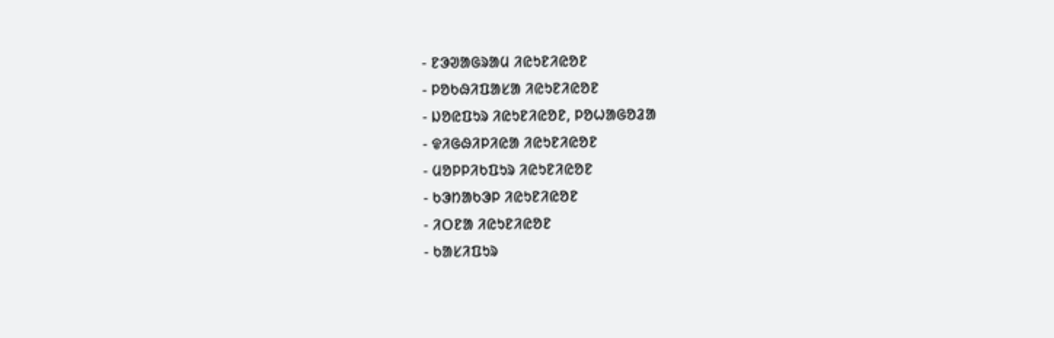- ᱱᱳᱣᱟᱜᱨᱟᱢ ᱤᱭᱩᱱᱤᱭᱚᱱ
- ᱞᱚᱠᱷᱤᱯᱟᱥᱟ ᱤᱭᱩᱱᱤᱭᱚᱱ
- ᱡᱚᱭᱯᱩᱨ ᱤᱭᱩᱱᱤᱭᱚᱱ, ᱞᱚᱦᱟᱜᱚᱲᱟ
- ᱫᱤᱜᱷᱤᱞᱤᱭᱟ ᱤᱭᱩᱱᱤᱭᱚᱱ
- ᱢᱚᱞᱞᱤᱠᱯᱩᱨ ᱤᱭᱩᱱᱤᱭᱚᱱ
- ᱠᱳᱴᱟᱠᱳᱞ ᱤᱭᱩᱱᱤᱭᱚᱱ
- ᱤᱛᱱᱟ ᱤᱭᱩᱱᱤᱭᱚᱱ
- ᱠᱟᱥᱤᱯᱩᱨ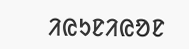ᱤᱭᱩᱱᱤᱭᱚᱱ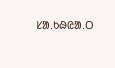ᱥᱟ.ᱠᱷᱭᱟ.ᱛ